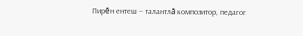Пирĕн ентеш – талантлă композитор, педагог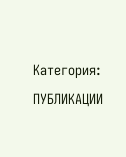Категория: ПУБЛИКАЦИИ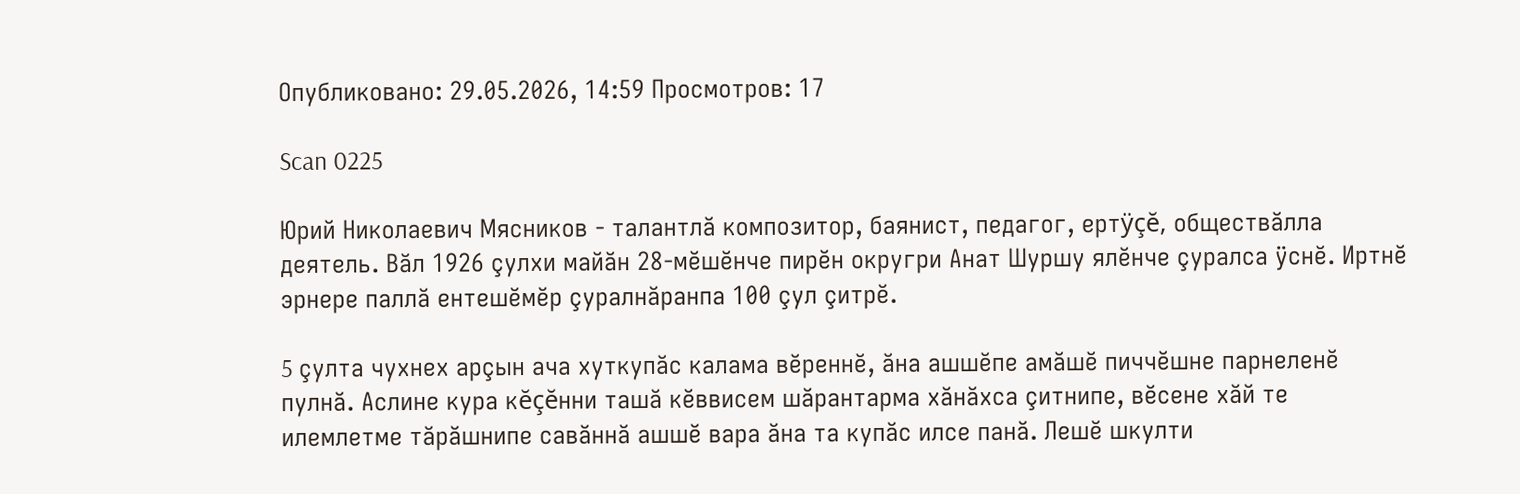Опубликовано: 29.05.2026, 14:59 Просмотров: 17

Scan 0225

Юрий Николаевич Мясников - талантлă композитор, баянист, педагог, ертÿçĕ, обществăлла деятель. Вăл 1926 çулхи майăн 28-мĕшĕнче пирĕн округри Анат Шуршу ялĕнче çуралса ÿснĕ. Иртнĕ эрнере паллă ентешĕмĕр çуралнăранпа 100 çул çитрĕ.

5 çулта чухнех арçын ача хуткупăс калама вĕреннĕ, ăна ашшĕпе амăшĕ пиччĕшне парнеленĕ пулнă. Аслине кура кĕçĕнни ташă кĕввисем шăрантарма хăнăхса çитнипе, вĕсене хăй те илемлетме тăрăшнипе савăннă ашшĕ вара ăна та купăс илсе панă. Лешĕ шкулти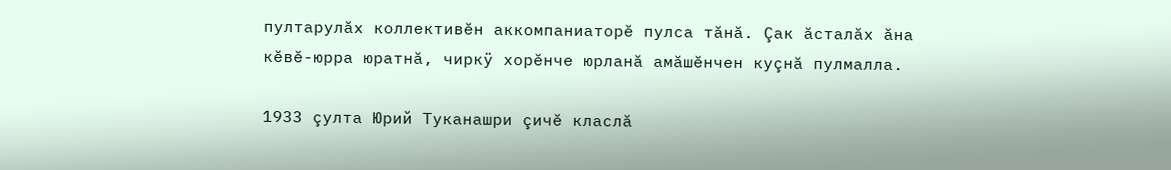пултарулăх коллективĕн аккомпаниаторĕ пулса тăнă. Çак ăсталăх ăна кĕвĕ-юрра юратнă, чиркÿ хорĕнче юрланă амăшĕнчен куçнă пулмалла.

1933 çулта Юрий Туканашри çичĕ класлă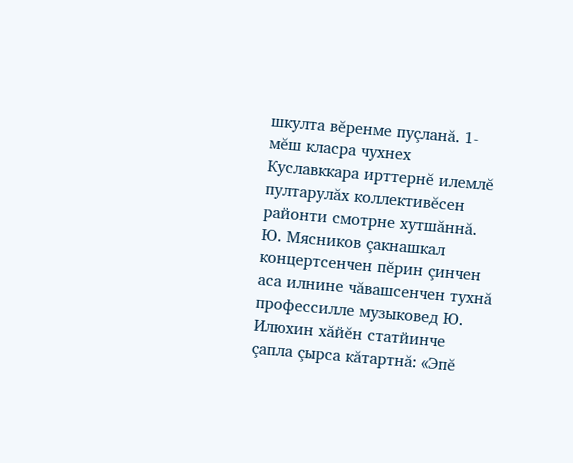шкулта вĕренме пуçланă. 1-мĕш класра чухнех Куславккара ирттернĕ илемлĕ пултарулăх коллективĕсен районти смотрне хутшăннă. Ю. Мясников çакнашкал концертсенчен пĕрин çинчен аса илнине чăвашсенчен тухнă профессилле музыковед Ю. Илюхин хăйĕн статйинче çапла çырса кăтартнă: «Эпĕ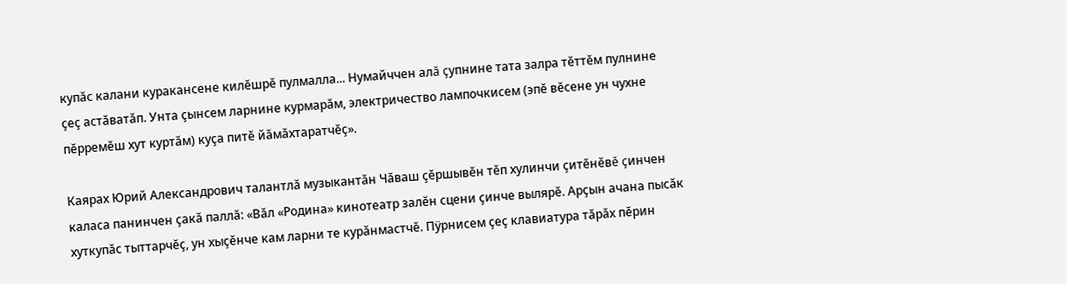купăс калани куракансене килĕшрĕ пулмалла... Нумайччен алă çупнине тата залра тĕттĕм пулнине çеç астăватăп. Унта çынсем ларнине курмарăм, электричество лампочкисем (эпĕ вĕсене ун чухне пĕрремĕш хут куртăм) куçа питĕ йăмăхтаратчĕç».

Каярах Юрий Александрович талантлă музыкантăн Чăваш çĕршывĕн тĕп хулинчи çитĕнĕвĕ çинчен каласа панинчен çакă паллă: «Вăл «Родина» кинотеатр залĕн сцени çинче вылярĕ. Арçын ачана пысăк хуткупăс тыттарчĕç, ун хыçĕнче кам ларни те курăнмастчĕ. Пÿрнисем çеç клавиатура тăрăх пĕрин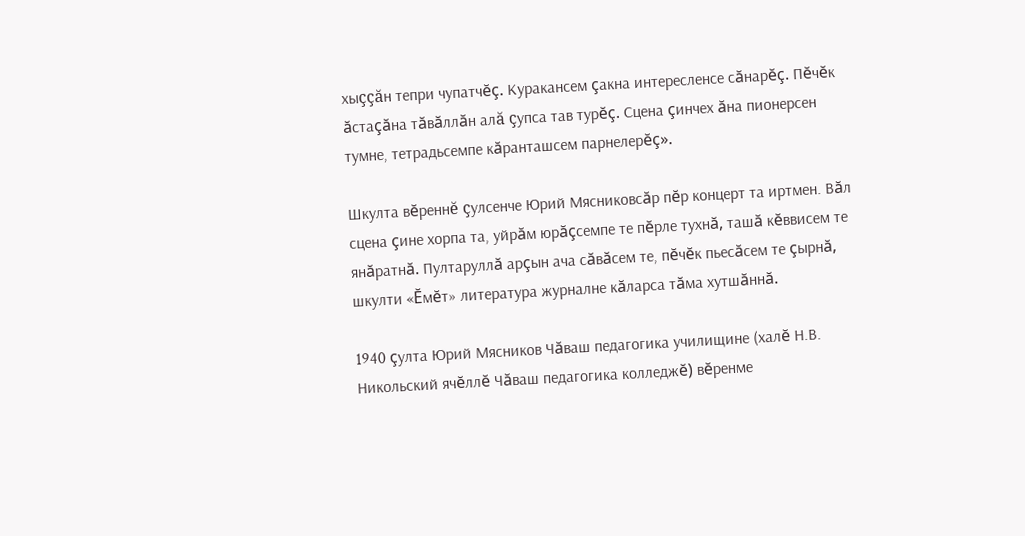хыççăн тепри чупатчĕç. Куракансем çакна интересленсе сăнарĕç. Пĕчĕк ăстаçăна тăвăллăн алă çупса тав турĕç. Сцена çинчех ăна пионерсен тумне, тетрадьсемпе кăранташсем парнелерĕç».

Шкулта вĕреннĕ çулсенче Юрий Мясниковсăр пĕр концерт та иртмен. Вăл сцена çине хорпа та, уйрăм юрăçсемпе те пĕрле тухнă, ташă кĕввисем те янăратнă. Пултаруллă арçын ача сăвăсем те, пĕчĕк пьесăсем те çырнă, шкулти «Ĕмĕт» литература журналне кăларса тăма хутшăннă.

1940 çулта Юрий Мясников Чăваш педагогика училищине (халĕ Н.В. Никольский ячĕллĕ Чăваш педагогика колледжĕ) вĕренме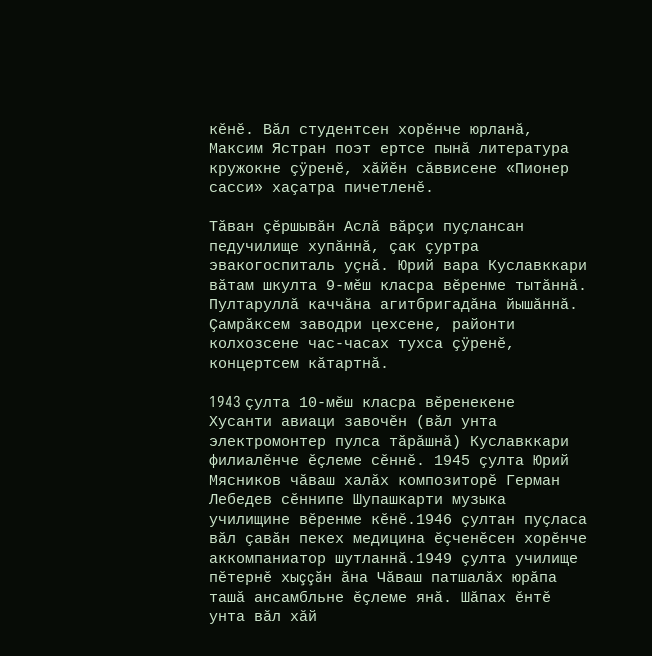кĕнĕ. Вăл студентсен хорĕнче юрланă, Максим Ястран поэт ертсе пынă литература кружокне çÿренĕ, хăйĕн сăввисене «Пионер сасси» хаçатра пичетленĕ.

Тăван çĕршывăн Аслă вăрçи пуçлансан педучилище хупăннă, çак çуртра эвакогоспиталь уçнă. Юрий вара Куславккари вăтам шкулта 9-мĕш класра вĕренме тытăннă. Пултаруллă каччăна агитбригадăна йышăннă. Çамрăксем заводри цехсене, районти колхозсене час-часах тухса çÿренĕ, концертсем кăтартнă.

1943 çулта 10-мĕш класра вĕренекене Хусанти авиаци завочĕн (вăл унта электромонтер пулса тăрăшнă) Куславккари филиалĕнче ĕçлеме сĕннĕ. 1945 çулта Юрий Мясников чăваш халăх композиторĕ Герман Лебедев сĕннипе Шупашкарти музыка училищине вĕренме кĕнĕ.1946 çултан пуçласа вăл çавăн пекех медицина ĕçченĕсен хорĕнче аккомпаниатор шутланнă.1949 çулта училище пĕтернĕ хыççăн ăна Чăваш патшалăх юрăпа ташă ансамбльне ĕçлеме янă. Шăпах ĕнтĕ унта вăл хăй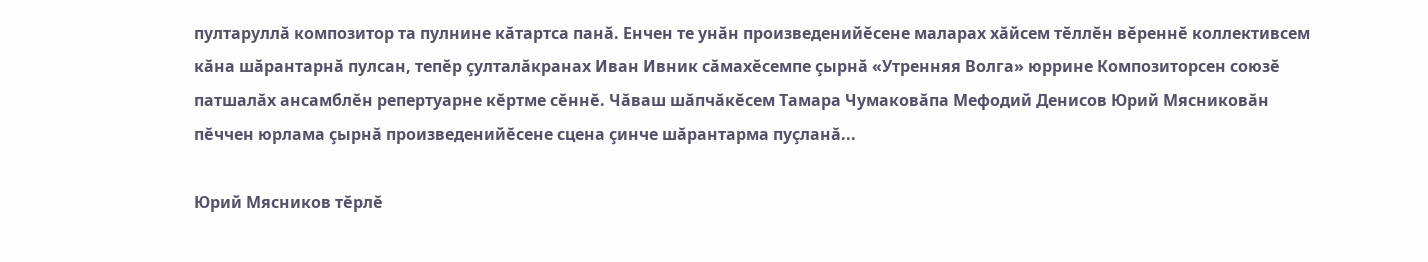пултаруллă композитор та пулнине кăтартса панă. Енчен те унăн произведенийĕсене маларах хăйсем тĕллĕн вĕреннĕ коллективсем кăна шăрантарнă пулсан, тепĕр çулталăкранах Иван Ивник сăмахĕсемпе çырнă «Утренняя Волга» юррине Композиторсен союзĕ патшалăх ансамблĕн репертуарне кĕртме сĕннĕ. Чăваш шăпчăкĕсем Тамара Чумаковăпа Мефодий Денисов Юрий Мясниковăн пĕччен юрлама çырнă произведенийĕсене сцена çинче шăрантарма пуçланă...

Юрий Мясников тĕрлĕ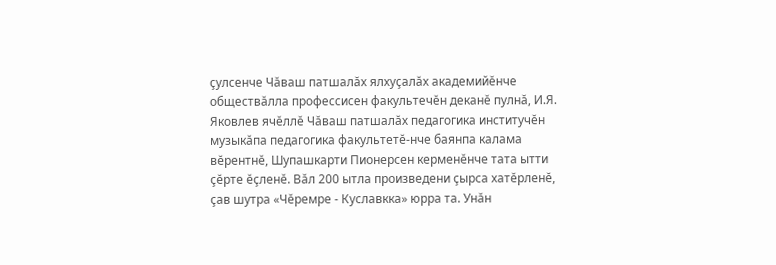çулсенче Чăваш патшалăх ялхуçалăх академийĕнче обществăлла профессисен факультечĕн деканĕ пулнă, И.Я. Яковлев ячĕллĕ Чăваш патшалăх педагогика институчĕн музыкăпа педагогика факультетĕ-нче баянпа калама вĕрентнĕ, Шупашкарти Пионерсен керменĕнче тата ытти çĕрте ĕçленĕ. Вăл 200 ытла произведени çырса хатĕрленĕ, çав шутра «Чĕремре - Куславкка» юрра та. Унăн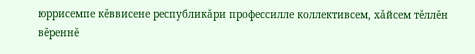юррисемпе кĕввисене республикăри профессилле коллективсем, хăйсем тĕллĕн вĕреннĕ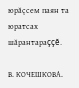юрăçсем паян та юратсах шăрантараççĕ.

В. КОЧЕШКОВА.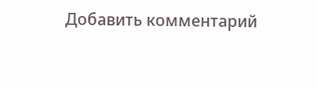Добавить комментарий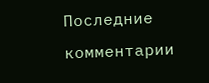Последние комментарии